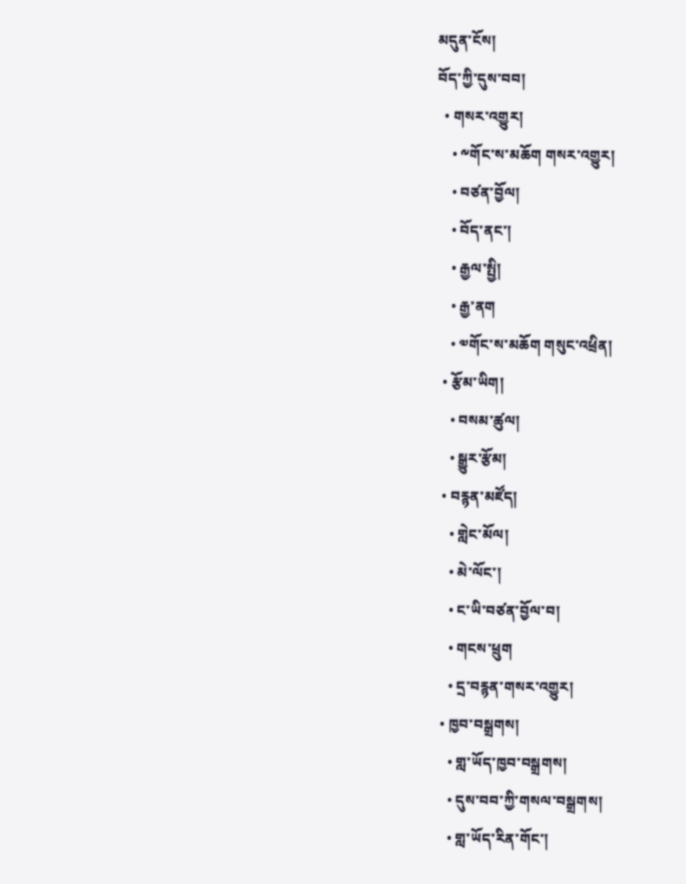མདུན་ངོས།
བོད་ཀྱི་དུས་བབ།
  • གསར་འགྱུར།
    • ༸གོང་ས་མཆོག གསར་འགྱུར།
    • བཙན་བྱོལ།
    • བོད་ནང་།
    • རྒྱལ་སྤྱི།
    • རྒྱ་ནག
    • ༧གོང་ས་མཆོག གསུང་འཕྲིན།
  • རྩོམ་ཡིག།
    • བསམ་ཚུལ།
    • སྒྱུར་རྩོམ།
  • བརྙན་མཛོད།
    • གླེང་མོལ།
    • མེ་ལོང་།
    • ང་ཡི་བཙན་བྱོལ་བ།
    • གངས་ཕྲུག
    • དྲ་བརྙན་གསར་འགྱུར།
  • ཁྱབ་བསྒྲགས།
    • གླ་ཡོད་ཁྱབ་བསྒྲགས།
    • དུས་བབ་ཀྱི་གསལ་བསྒྲགས།
    • གླ་ཡོད་རིན་གོང་།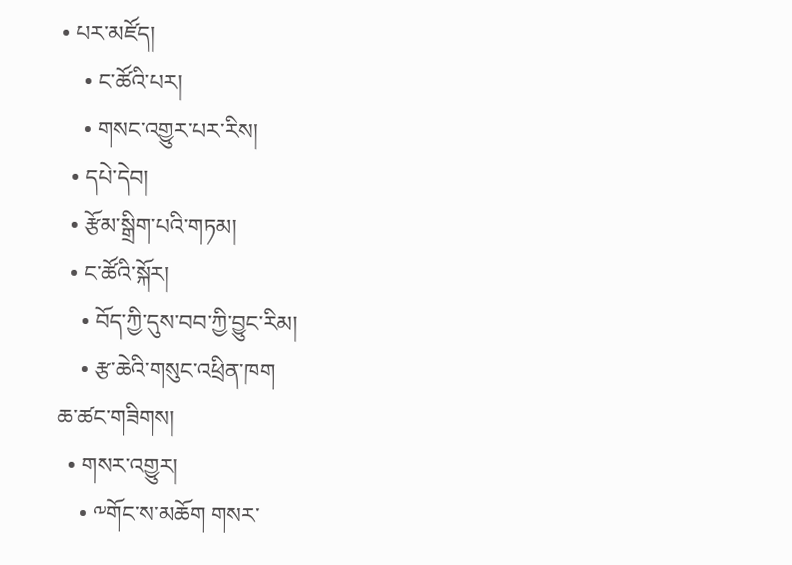• པར་མཛོད།
    • ང་ཚོའི་པར།
    • གསང་འགྱུར་པར་རིས།
  • དཔེ་དེབ།
  • རྩོམ་སྒྲིག་པའི་གཏམ།
  • ང་ཚོའི་སྐོར།
    • བོད་ཀྱི་དུས་བབ་ཀྱི་བྱུང་རིམ།
    • རྩ་ཆེའི་གསུང་འཕྲིན་ཁག
ཆ་ཚང་གཟིགས།
  • གསར་འགྱུར།
    • ༸གོང་ས་མཆོག གསར་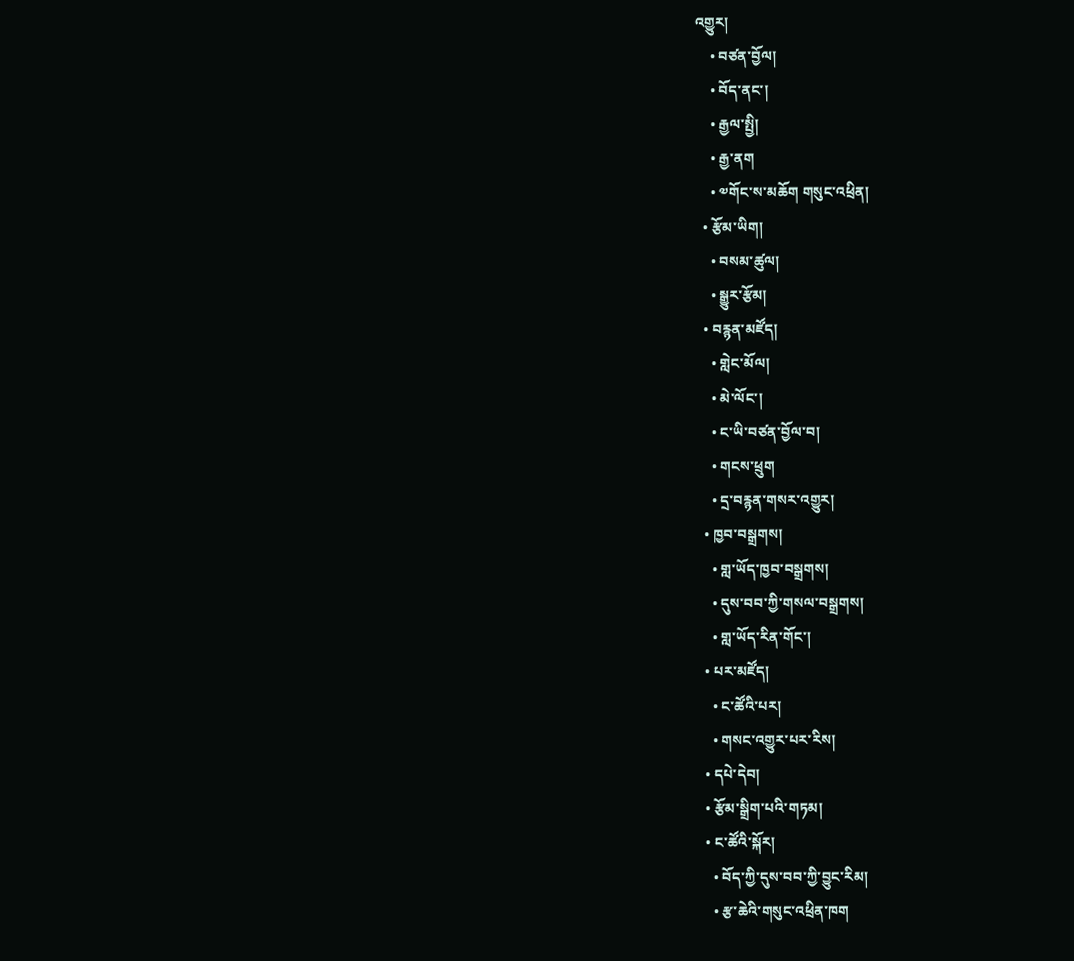འགྱུར།
    • བཙན་བྱོལ།
    • བོད་ནང་།
    • རྒྱལ་སྤྱི།
    • རྒྱ་ནག
    • ༧གོང་ས་མཆོག གསུང་འཕྲིན།
  • རྩོམ་ཡིག།
    • བསམ་ཚུལ།
    • སྒྱུར་རྩོམ།
  • བརྙན་མཛོད།
    • གླེང་མོལ།
    • མེ་ལོང་།
    • ང་ཡི་བཙན་བྱོལ་བ།
    • གངས་ཕྲུག
    • དྲ་བརྙན་གསར་འགྱུར།
  • ཁྱབ་བསྒྲགས།
    • གླ་ཡོད་ཁྱབ་བསྒྲགས།
    • དུས་བབ་ཀྱི་གསལ་བསྒྲགས།
    • གླ་ཡོད་རིན་གོང་།
  • པར་མཛོད།
    • ང་ཚོའི་པར།
    • གསང་འགྱུར་པར་རིས།
  • དཔེ་དེབ།
  • རྩོམ་སྒྲིག་པའི་གཏམ།
  • ང་ཚོའི་སྐོར།
    • བོད་ཀྱི་དུས་བབ་ཀྱི་བྱུང་རིམ།
    • རྩ་ཆེའི་གསུང་འཕྲིན་ཁག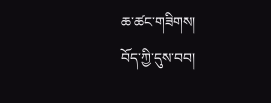ཆ་ཚང་གཟིགས།
བོད་ཀྱི་དུས་བབ།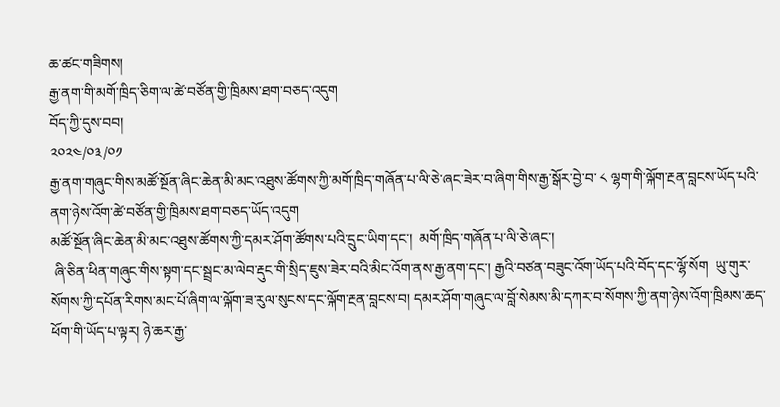ཆ་ཚང་གཟིགས།
རྒྱ་ནག་གི་མགོ་ཁྲིད་ཅིག་ལ་ཚེ་བཙོན་གྱི་ཁྲིམས་ཐག་བཅད་འདུག
བོད་ཀྱི་དུས་བབ།
༢༠༢༤/༠༣/༠༡
རྒྱ་ནག་གཞུང་གིས་མཚོ་སྔོན་ཞིང་ཆེན་མི་མང་འཐུས་ཚོགས་ཀྱི་མགོ་ཁྲིད་གཞོན་པ་ལི་ཅེ་ཞང་ཟེར་བ་ཞིག་གིས་རྒྱ་སྒོར་བྱེ་བ་ ༨ ལྷག་གི་ལྐོག་རྔན་བླངས་ཡོད་པའི་ནག་ཉེས་འོག་ཚེ་བཙོན་གྱི་ཁྲིམས་ཐག་བཅད་ཡོད་འདུག
མཚོ་སྔོན་ཞིང་ཆེན་མི་མང་འཐུས་ཚོགས་ཀྱི་དམར་ཤོག་ཚོགས་པའི་དྲུང་ཡིག་དང་།  མགོ་ཁྲིད་གཞོན་པ་ལི་ཅེ་ཞང་།
 ཞི་ཅིན་ཕིན་གཞུང་གིས་སྟག་དང་སྦྲང་མ་ལེབ་རྡུང་གི་སྲིད་ཇུས་ཟེར་བའི་མིང་འོག་ནས་རྒྱ་ནག་དང་། རྒྱའི་བཙན་བཟུང་འོག་ཡོད་པའི་བོད་དང་ལྷོ་སོག  ཡུ་གུར་སོགས་ཀྱི་དཔོན་རིགས་མང་པོ་ཞིག་ལ་ལྐོག་ཟ་རུལ་སུངས་དང་ལྐོག་རྔན་བླངས་བ། དམར་ཤོག་གཞུང་ལ་བློ་སེམས་མི་དཀར་བ་སོགས་ཀྱི་ནག་ཉེས་འོག་ཁྲིམས་ཆད་ཕོག་གི་ཡོད་པ་ལྟར། ཉེ་ཆར་རྒྱ་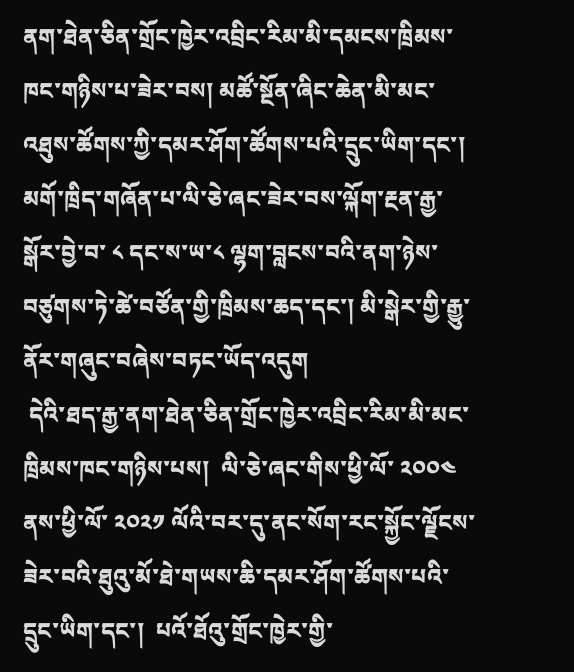ནག་ཐེན་ཅིན་གྲོང་ཁྱེར་འབྲིང་རིམ་མི་དམངས་ཁྲིམས་ཁང་གཉིས་པ་ཟེར་བས། མཚོ་སྔོན་ཞིང་ཆེན་མི་མང་འཐུས་ཚོགས་ཀྱི་དམར་ཤོག་ཚོགས་པའི་དྲུང་ཡིག་དང་།  མགོ་ཁྲིད་གཞོན་པ་ལི་ཅེ་ཞང་ཟེར་བས་ལྐོག་རྔན་རྒྱ་སྒོར་བྱེ་བ་ ༨ དང་ས་ཡ་༨ ལྷག་བླངས་བའི་ནག་ཉེས་བཙུགས་ཏེ་ཚེ་བཙོན་གྱི་ཁྲིམས་ཆད་དང་། མི་སྒེར་གྱི་རྒྱུ་ནོར་གཞུང་བཞེས་བཏང་ཡོད་འདུག
 དེའི་ཐད་རྒྱ་ནག་ཐེན་ཅིན་གྲོང་ཁྱེར་འབྲིང་རིམ་མི་མང་ཁྲིམས་ཁང་གཉིས་པས།  ལི་ཅེ་ཞང་གིས་ཕྱི་ལོ་ ༢༠༠༤ ནས་ཕྱི་ལོ་ ༢༠༢༡ ལོའི་བར་དུ་ནང་སོག་རང་སྐྱོང་ལྗོངས་ཟེར་བའི་ཐུའུ་མོ་ཐེ་གཡས་ཆི་དམར་ཤོག་ཚོགས་པའི་དྲུང་ཡིག་དང་།  པའོ་ཐོའུ་གྲོང་ཁྱེར་གྱི་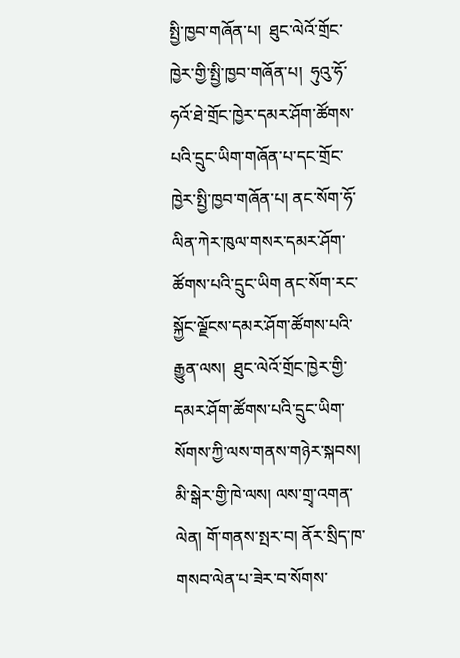སྤྱི་ཁྱབ་གཞོན་པ།  ཐུང་ལེའོ་གྲོང་ཁྱེར་གྱི་སྤྱི་ཁྱབ་གཞོན་པ།  ཧུའུ་ཧོ་ཧའོ་ཐེ་གྲོང་ཁྱེར་དམར་ཤོག་ཚོགས་པའི་དྲུང་ཡིག་གཞོན་པ་དང་གྲོང་ཁྱེར་སྤྱི་ཁྱབ་གཞོན་པ། ནང་སོག་ཧོ་ལིན་ཀེར་ཁུལ་གསར་དམར་ཤོག་ཚོགས་པའི་དྲུང་ཡིག ནང་སོག་རང་སྐྱོང་ལྗོངས་དམར་ཤོག་ཚོགས་པའི་རྒྱུན་ལས།  ཐུང་ལེའོ་གྲོང་ཁྱེར་གྱི་དམར་ཤོག་ཚོགས་པའི་དྲུང་ཡིག་སོགས་ཀྱི་ལས་གནས་གཉེར་སྐབས། མི་སྒེར་གྱི་ཁེ་ལས། ལས་གྲྭ་འགན་ལེན། གོ་གནས་སྤར་བ། ནོར་སྲིད་ཁ་གསབ་ལེན་པ་ཟེར་བ་སོགས་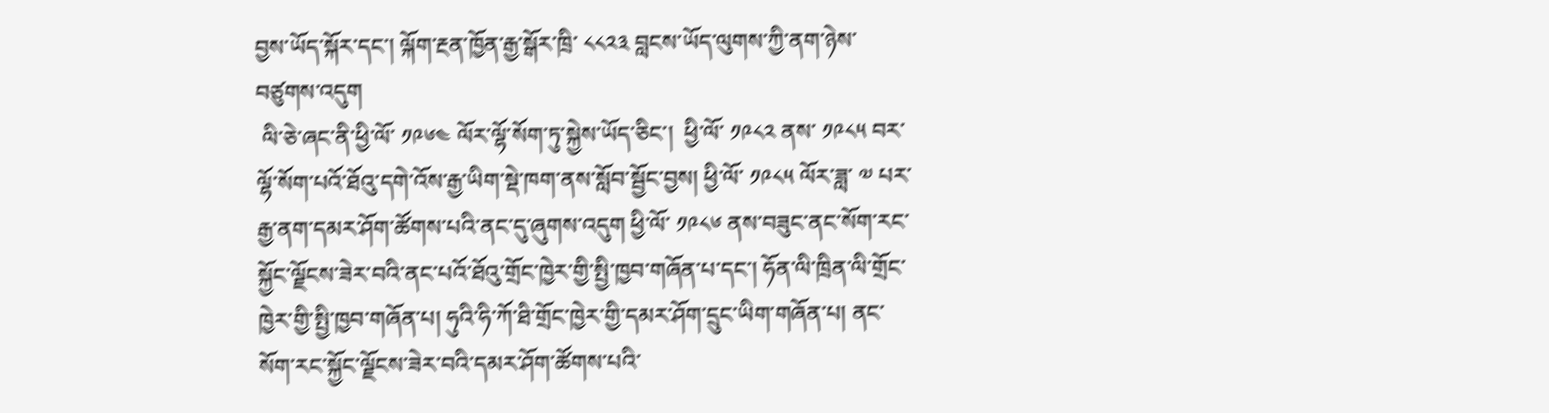བྱས་ཡོད་སྐོར་དང་། ལྐོག་རྔན་ཁྱོན་རྒྱ་སྒོར་ཁྲི་ ༨༨༢༣ བླངས་ཡོད་ལུགས་ཀྱི་ནག་ཉེས་བཙུགས་འདུག
 ལི་ཅེ་ཞང་ནི་ཕྱི་ལོ་ ༡༩༦༤ ལོར་ལྷོ་སོག་ཏུ་སྐྱེས་ཡོད་ཅིང་།  ཕྱི་ལོ་ ༡༩༨༢ ནས་ ༡༩༨༥ བར་ལྷོ་སོག་པའོ་ཐོའུ་དགེ་འོས་རྒྱ་ཡིག་སྡེ་ཁག་ནས་སློབ་སྦྱོང་བྱས། ཕྱི་ལོ་ ༡༩༨༥ ལོར་ཟླ་ ༧ པར་རྒྱ་ནག་དམར་ཤོག་ཚོགས་པའི་ནང་དུ་ཞུགས་འདུག ཕྱི་ལོ་ ༡༩༨༦ ནས་བཟུང་ནང་སོག་རང་སྐྱོང་ལྗོངས་ཟེར་བའི་ནང་པའོ་ཐོའུ་གྲོང་ཁྱེར་གྱི་སྤྱི་ཁྱབ་གཞོན་པ་དང་། ཧོན་ལི་ཁྲིན་ལི་གྲོང་ཁྱེར་གྱི་སྤྱི་ཁྱབ་གཞོན་པ། ཧུའི་ཧི་ཀོ་ཐི་གྲོང་ཁྱེར་གྱི་དམར་ཤོག་དྲུང་ཡིག་གཞོན་པ། ནང་སོག་རང་སྐྱོང་ལྗོངས་ཟེར་བའི་དམར་ཤོག་ཚོགས་པའི་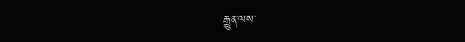རྒྱུན་ལས་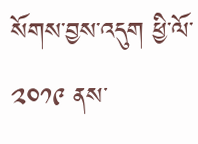སོགས་བྱས་འདུག ཕྱི་ལོ་ ༢༠༡༩ ནས་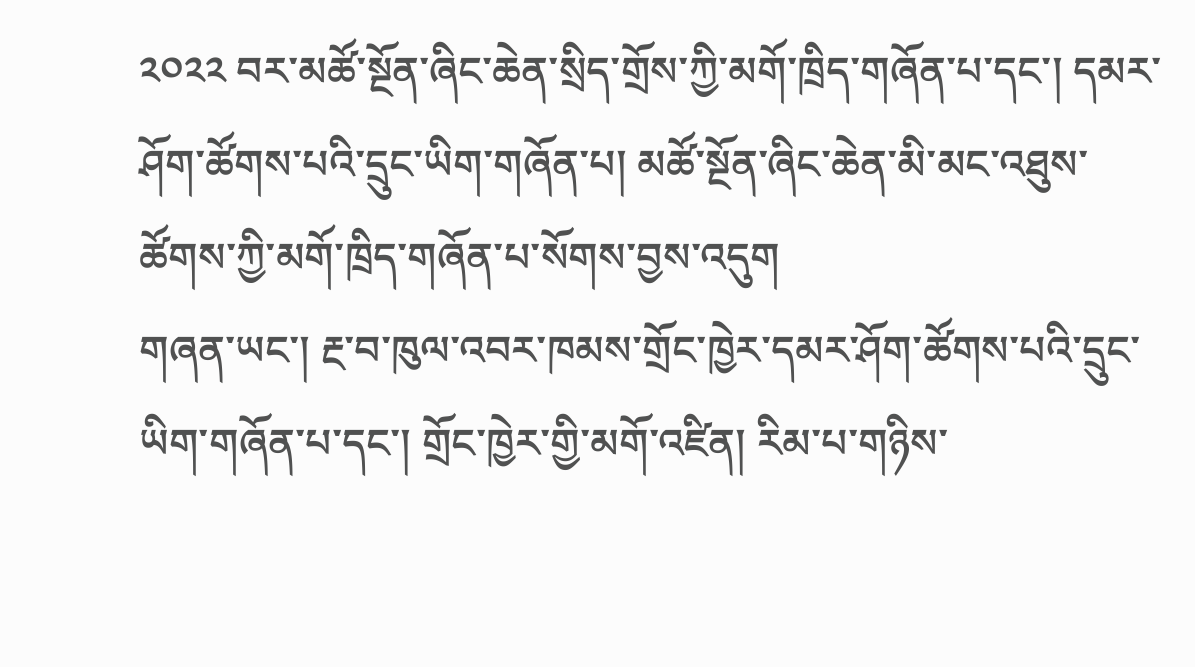༢༠༢༢ བར་མཚོ་སྔོན་ཞིང་ཆེན་སྲིད་གྲོས་ཀྱི་མགོ་ཁྲིད་གཞོན་པ་དང་། དམར་ཤོག་ཚོགས་པའི་དྲུང་ཡིག་གཞོན་པ། མཚོ་སྔོན་ཞིང་ཆེན་མི་མང་འཐུས་ཚོགས་ཀྱི་མགོ་ཁྲིད་གཞོན་པ་སོགས་བྱས་འདུག
གཞན་ཡང་། རྔ་བ་ཁུལ་འབར་ཁམས་གྲོང་ཁྱེར་དམར་ཤོག་ཚོགས་པའི་དྲུང་ཡིག་གཞོན་པ་དང་། གྲོང་ཁྱེར་གྱི་མགོ་འཛིན། རིམ་པ་གཉིས་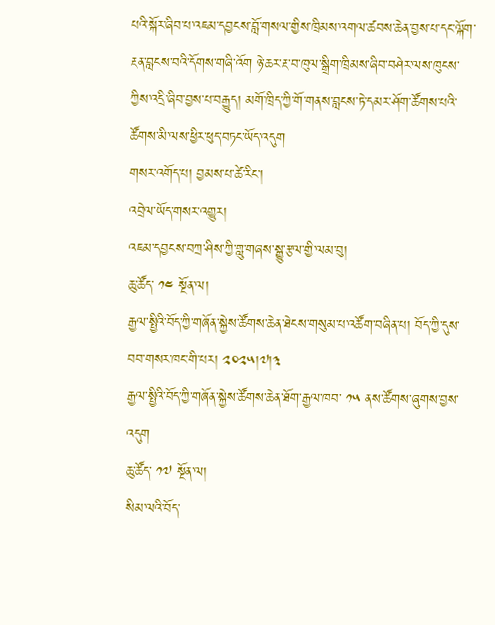པའི་སྐོར་ཞིབ་པ་འཇམ་དབྱངས་བློ་གསལ་གྱིས་ཁྲིམས་འགལ་ཚབས་ཆེན་བྱས་པ་དང་ལྐོག་རྔན་བླངས་བའི་དོགས་གཞི་འོག ཉེ་ཆར་རྔ་བ་ཁུལ་སྒྲིག་ཁྲིམས་ཞིབ་བཤེར་ལས་ཁུངས་ཀྱིས་འདྲི་ཞིབ་བྱས་པ་བརྒྱུད། མགོ་ཁྲིད་ཀྱི་གོ་གནས་བླངས་ཏེ་དམར་ཤོག་ཚོགས་པའི་ཚོགས་མི་ལས་ཕྱིར་ཕུད་བཏང་ཡོད་འདུག
གསར་འགོད་པ། བྱམས་པ་ཚེ་རིང་།
འབྲེལ་ཡོད་གསར་འགྱུར།
འཇམ་དབྱངས་བཀྲ་ཤིས་ཀྱི་གླུ་གཞས་སྒྱུ་རྩལ་གྱི་ལམ་བུ།
ཆུ་ཚོད་ ༡༤ སྔོན་ལ།
རྒྱལ་སྤྱིའི་བོད་ཀྱི་གཞོན་སྐྱེས་ཚོགས་ཆེན་ཐེངས་གསུམ་པ་འཚོག་བཞིན་པ། བོད་ཀྱི་དུས་བབ་གསར་ཁང་གི་པར། ༢༠༢༥།༧།༣
རྒྱལ་སྤྱིའི་བོད་ཀྱི་གཞོན་སྐྱེས་ཚོགས་ཆེན་ཐོག་རྒྱལ་ཁབ་ ༡༥ ནས་ཚོགས་ཞུགས་བྱས་འདུག
ཆུ་ཚོད་ ༡༧ སྔོན་ལ།
སིམ་ལའི་བོད་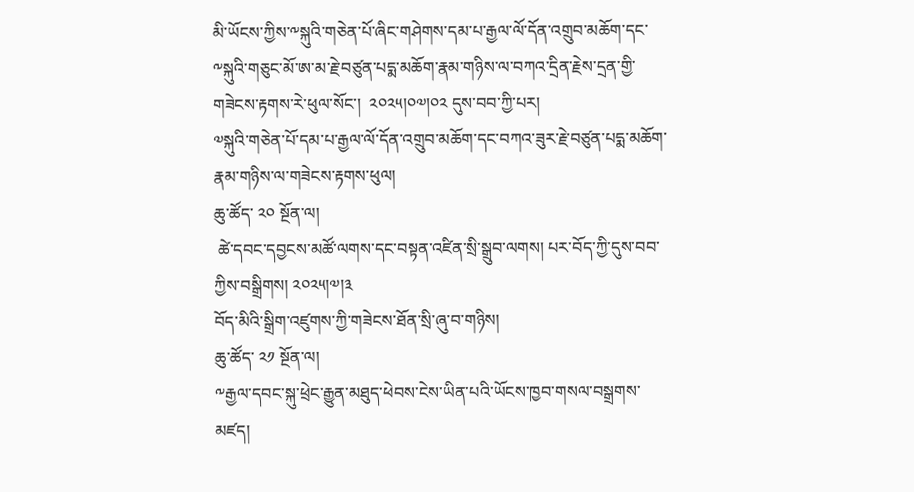མི་ཡོངས་ཀྱིས་༸སྐུའི་གཅེན་པོ་ཞིང་གཤེགས་དམ་པ་རྒྱལ་ལོ་དོན་འགྲུབ་མཆོག་དང་༸སྐུའི་གཅུང་མོ་ཨ་མ་རྗེ་བཙུན་པདྨ་མཆོག་རྣམ་གཉིས་ལ་བཀའ་དྲིན་རྗེས་དྲན་གྱི་གཟེངས་རྟགས་རེ་ཕུལ་སོང་།  ༢༠༢༥།༠༧།༠༢ དུས་བབ་ཀྱི་པར།
༧སྐུའི་གཅེན་པོ་དམ་པ་རྒྱལ་ལོ་དོན་འགྲུབ་མཆོག་དང་བཀའ་ཟུར་རྗེ་བཙུན་པདྨ་མཆོག་རྣམ་གཉིས་ལ་གཟེངས་རྟགས་ཕུལ།
ཆུ་ཚོད་ ༢༠ སྔོན་ལ།
 ཚེ་དབང་དབྱངས་མཚོ་ལགས་དང་བསྟན་འཛིན་སྲི་སྒྲུབ་ལགས། པར་བོད་ཀྱི་དུས་བབ་ཀྱིས་བསྒྲིགས། ༢༠༢༥།༧།༣
བོད་མིའི་སྒྲིག་འཛུགས་ཀྱི་གཟེངས་ཐོན་སྲི་ཞུ་བ་གཉིས།
ཆུ་ཚོད་ ༢༡ སྔོན་ལ།
༸རྒྱལ་དབང་སྐུ་ཕྲེང་རྒྱུན་མཐུད་ཕེབས་ངེས་ཡིན་པའི་ཡོངས་ཁྱབ་གསལ་བསྒྲགས་མཛད།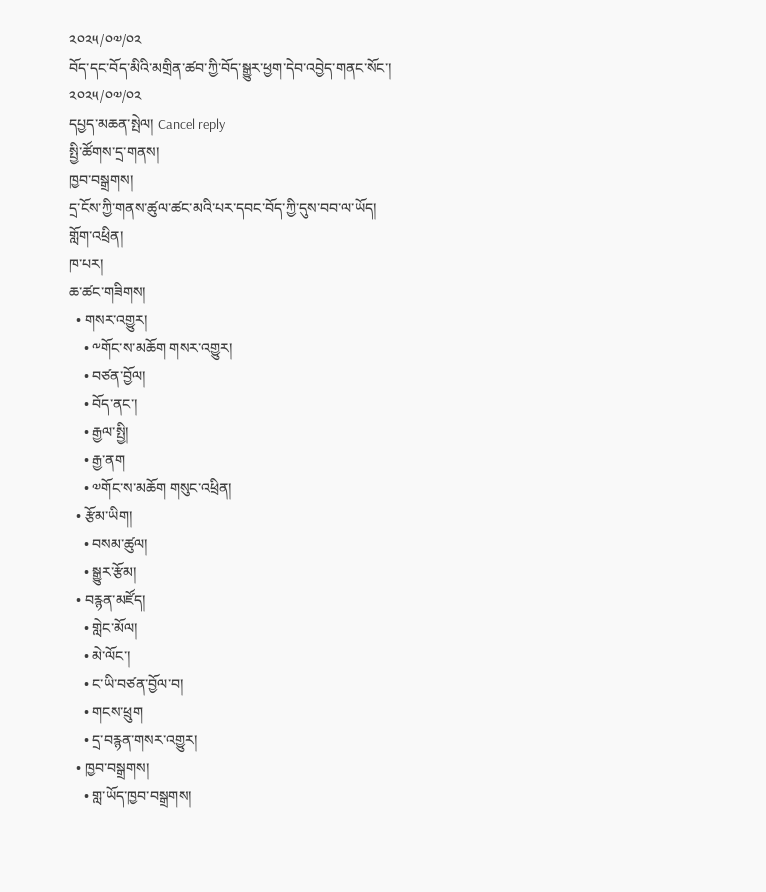༢༠༢༥/༠༧/༠༢
བོད་དང་བོད་མིའི་མགྲིན་ཚབ་ཀྱི་བོད་སྒྱུར་ཕྱག་དེབ་འབྱེད་གནང་སོང་།
༢༠༢༥/༠༧/༠༢
དཔྱད་མཆན་སྤེལ། Cancel reply
སྤྱི་ཚོགས་དྲ་གནས།
ཁྱབ་བསྒྲགས།
དྲ་ངོས་ཀྱི་གནས་ཚུལ་ཚང་མའི་པར་དབང་བོད་ཀྱི་དུས་བབ་ལ་ཡོད།
གློག་འཕྲིན།
ཁ་པར།
ཆ་ཚང་གཟིགས།
  • གསར་འགྱུར།
    • ༸གོང་ས་མཆོག གསར་འགྱུར།
    • བཙན་བྱོལ།
    • བོད་ནང་།
    • རྒྱལ་སྤྱི།
    • རྒྱ་ནག
    • ༧གོང་ས་མཆོག གསུང་འཕྲིན།
  • རྩོམ་ཡིག།
    • བསམ་ཚུལ།
    • སྒྱུར་རྩོམ།
  • བརྙན་མཛོད།
    • གླེང་མོལ།
    • མེ་ལོང་།
    • ང་ཡི་བཙན་བྱོལ་བ།
    • གངས་ཕྲུག
    • དྲ་བརྙན་གསར་འགྱུར།
  • ཁྱབ་བསྒྲགས།
    • གླ་ཡོད་ཁྱབ་བསྒྲགས།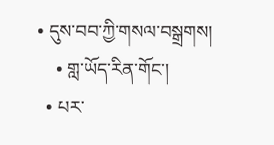• དུས་བབ་ཀྱི་གསལ་བསྒྲགས།
    • གླ་ཡོད་རིན་གོང་།
  • པར་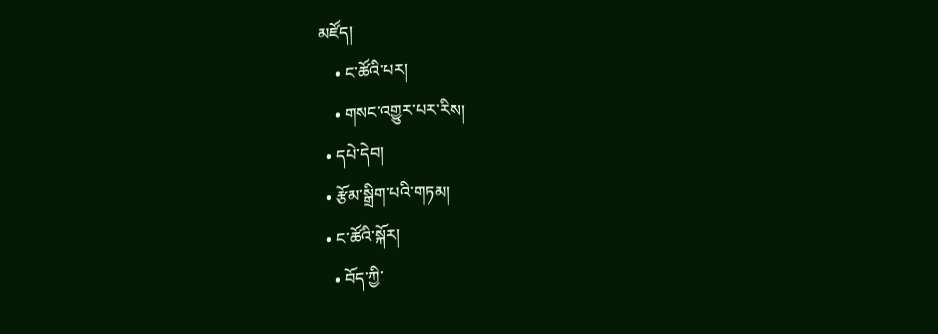མཛོད།
    • ང་ཚོའི་པར།
    • གསང་འགྱུར་པར་རིས།
  • དཔེ་དེབ།
  • རྩོམ་སྒྲིག་པའི་གཏམ།
  • ང་ཚོའི་སྐོར།
    • བོད་ཀྱི་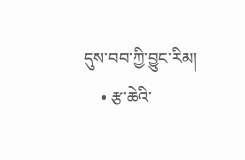དུས་བབ་ཀྱི་བྱུང་རིམ།
    • རྩ་ཆེའི་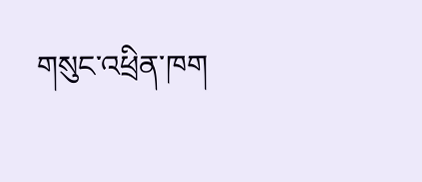གསུང་འཕྲིན་ཁག